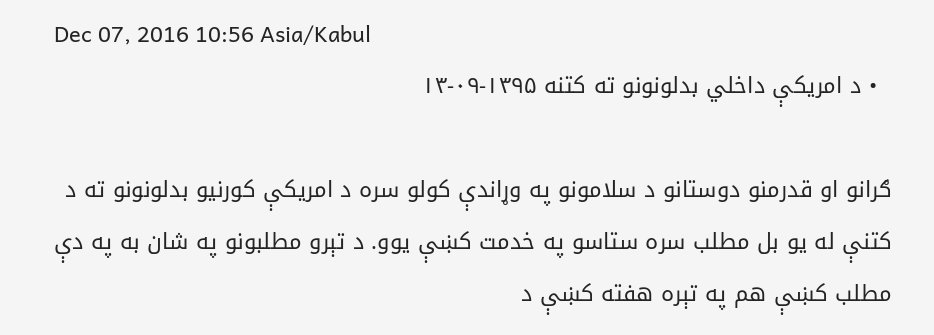Dec 07, 2016 10:56 Asia/Kabul
  • د امريکې داخلي بدلونونو ته کتنه ۱۳۹۵-۰۹-۱۳

ګرانو او قدرمنو دوستانو د سلامونو په وړاندې کولو سره د امريکې کورنيو بدلونونو ته د کتنې له يو بل مطلب سره ستاسو په خدمت کښې يوو. د تېرو مطلبونو په شان به په دې مطلب کښې هم په تېره هفته کښې د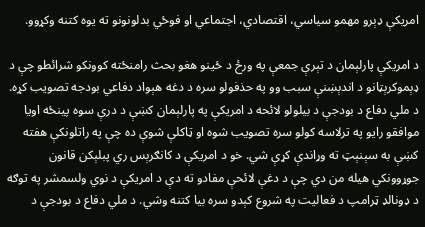امريکې ډېرو مهمو سياسي، اقتصادي، اجتماعي او فوځي بدلونونو ته يوه کتنه وکړوو.

د امريکې پارلېمان د تېرې جمعې په ورځ د ځينو هغو بحث رامنځته کوونکو شرائطو چې د ډېموکرېټانو د اندېښنې سبب وو په حذفولو سره د دغه هېواد دفاعي بودجه تصويب کړه. د ملي دفاع د بودجې د بيلولو لائحه د امريکې په پارلېمان کښې د درې سوه پينځه اويا موافقو رايو په ترلاسه کولو سره تصويب شوه او ټاکلې شوې ده چې په راتلونکې هفته کښې به سېنېټ ته وړاندې کړې شي. خو د امريکې د کانګرېس ري پبلېکن قانون جوړوونکي هيله من دي چې د دغې لائحې مفادو ته دې د امريکې د نوي ولسمشر په توګه د ډونالډ ټرامپ د فعاليت په شروع کېدو سره بيا کتنه وشي. د ملي دفاع د بودجې د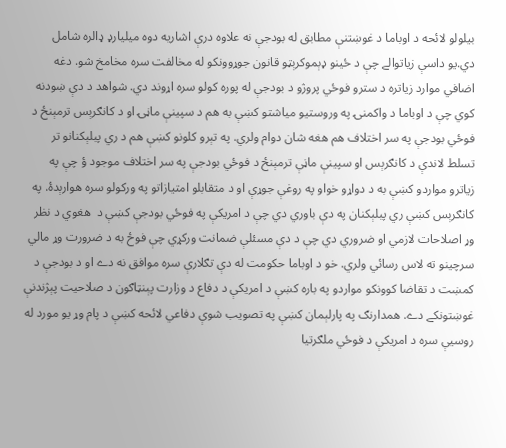بيلولو لائحه د اوباما د غوښتنې مطابق له بودجې نه علاوه درې اشاريه دوه ميليارډ ډالره شامل دي.يو داسې زياتوالے چې د ځينو ډېموکرېټو قانون جوړوونکو له مخالفت سره مخامخ شو. دغه  اضافي موارد زياتره د سترو فوځي پروژو د بودجې له پوره کولو سره اړوند دي. شواهد د دې ښودنه کوي چې د اوباما د واکمنۍ په وروستيو مياشتو کښې به هم د سپينې ماڼۍ او د کانګرېس ترمېنځ د فوځي بودجې په سر اختلاف هم هغه شان دوام ولري. په تېرو کلونو کښې هم د ري پبلېکنانو تر تسلط لاندې د کانګرېس او سپينې ماڼې ترمېنځ د فوځي بودجې په سر اختلاف موجود ؤ چې په زياترو مواردو کښې به د دواړو خواو په روغې جوړې او د متقابلو امتيازاتو په ورکولو سره هوارېدۀ. په کانګرېس کښې ري پبلېکنان په دې باوري دي چې د امريکې په فوځي بودجې کښې د  هغوي د نظر وړ اصلاحات لازمي او ضروري دي چې د دې مسئلې ضمانت ورکړي چې فوځ به د ضرورت وړ مالي سرچينو ته لاس رسائي ولري. خو د اوباما حکومت له دې تګلارې سره موافق نه دے او د بودجې د کمښت د تقاضا کوونکو مواردو په باره کښې د امريکې د دفاع د وزارت پېنټاګون د صلاحيت پېژندنې غوښتونکے دے. همدارنګ په پارلېمان کښې په تصويب شوې دفاعي لائحه کښې د پام وړ يو مورد له روسيې سره د امريکې د فوځي ملګرتيا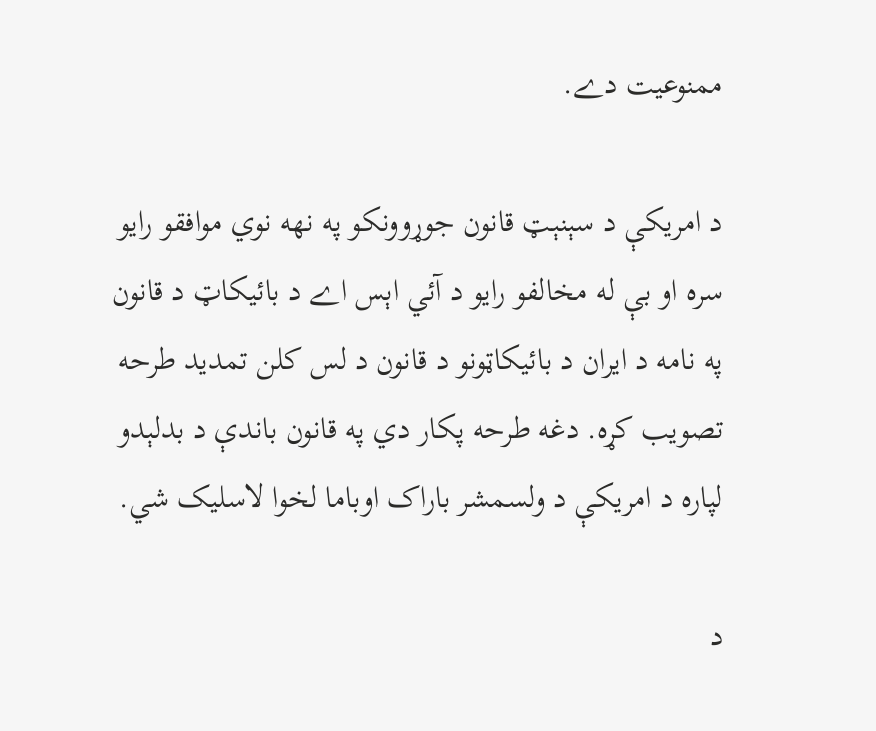ممنوعيت دے.

د امريکې د سېنېټ قانون جوړوونکو په نهه نوي موافقو رايو سره او بې له مخالفو رايو د آئي اېس اے د بائيکاټ د قانون په نامه د ايران د بائيکاټونو د قانون د لس کلن تمديد طرحه تصويب کړه. دغه طرحه پکار دي په قانون باندې د بدلېدو لپاره د امريکې د ولسمشر باراک اوباما لخوا لاسليک شي.

د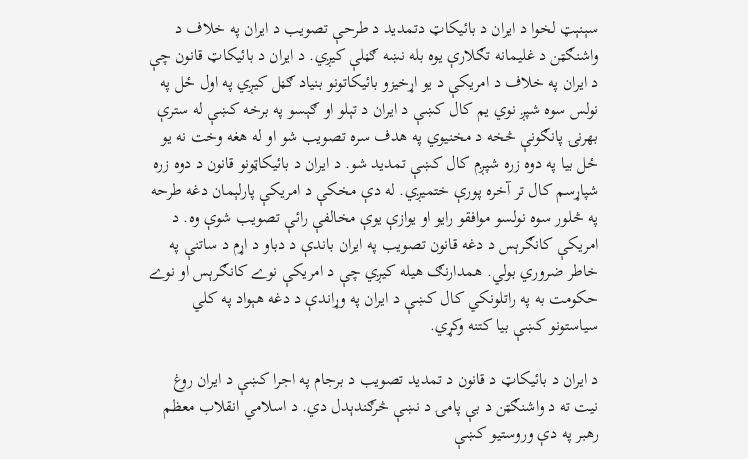سېنېټ لخوا د ايران د بائيکاټ دتمديد د طرحې تصويب د ايران په خلاف د واشنګټن د غليمانه تګلارې يوه بله نښه ګڼلې کيږي. د ايران د بائيکاټ قانون چې د ايران په خلاف د امريکې د يو اړخيزو بائيکاتونو بنياد ګڼل کيږي په اول ځل په نولس سوه شپږ نوي يم کال کښې د ايران د تېلو او ګېسو په برخه کښې له سترې بهرنۍ پانګونې څخه د مخنيوي په هدف سره تصويب شو او له هغه وخت نه يو ځل بيا په دوه زره شپږم کال کښې تمديد شو. د ايران د بائيکاټونو قانون د دوه زره شپاړسم کال تر آخره پورې ختميږي. له دې مخکې د امريکې پارلېمان دغه طرحه په څلور سوه نولسو موافقو رايو او يوازې يوې مخالفې رائې تصويب شوې وه. د امريکې کانګرېس د دغه قانون تصويب په ايران باندې د دباو د اړم د ساتنې په خاطر ضروري بولي. همدارنګ هيله کيږي چې د امريکې نوے کانګرېس او نوے حکومت به په راتلونکي کال کښې د ايران په وړاندې د دغه هېواد په کلي سياستونو کښې بيا کتنه وکړي.

د ايران د بائيکاټ د قانون د تمديد تصويب د برجام په اجرا کښې د ايران روغ نيت ته د واشنګټن د بې پامۍ د نښې څرګندېدل دي. د اسلامي انقلاب معظم رهبر په دې وروستيو کښې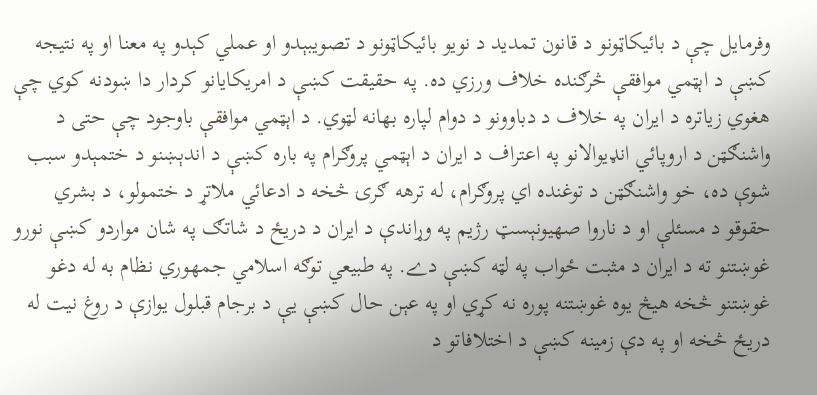وفرمايل چې د بائيکاټونو د قانون تمديد د نويو بائيکاټونو د تصويبېدو او عملي کېدو په معنا او په نتيجه کښې د اېټمي موافقې څرګنده خلاف ورزي ده. په حقيقت کښې د امريکايانو کردار دا ښودنه کوي چې هغوي زياتره د ايران په خلاف د دباوونو د دوام لپاره بهانه لټوي. د اېټمي موافقې باوجود چې حتی د واشنګټن د اروپائي انډيوالانو په اعتراف د ايران د اېټمي پروګرام په باره کښې د اندېښنو د ختمېدو سبب شوې ده، خو واشنګټن د توغنده اي پروګرام، له ترهه ګرۍ څخه د ادعائي ملاتړ د ختمولو، د بشري حقوقو د مسئلې او د ناروا صهيونېسټ رژيم په وړاندې د ايران د دريځ د شاتګ په شان مواردو کښې نورو غوښتنو ته د ايران د مثبت ځواب په لټه کښې دے. په طبيعي توګه اسلامي جمهوري نظام به له دغو غوښتنو څخه هيڅ يوه غوښتنه پوره نه کړي او په عېن حال کښې يې د برجام قبلول يوازې د روغ نيت له دريځ څخه او په دې زمينه کښې د اختلافاتو د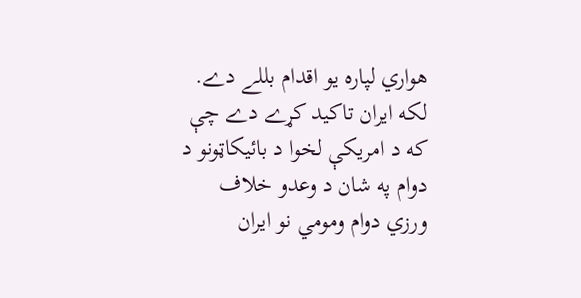هواري لپاره يو اقدام بللے دے. لکه ايران تاکيد کړے دے چې که د امريکې لخوا د بائيکاټونو د دوام په شان د وعدو خلاف ورزي دوام ومومي نو ايران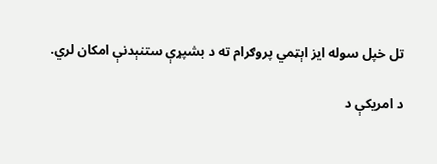تل خپل سوله ايز اېټمي پروګرام ته د بشپړې ستنېدنې امکان لري.

د امريکې د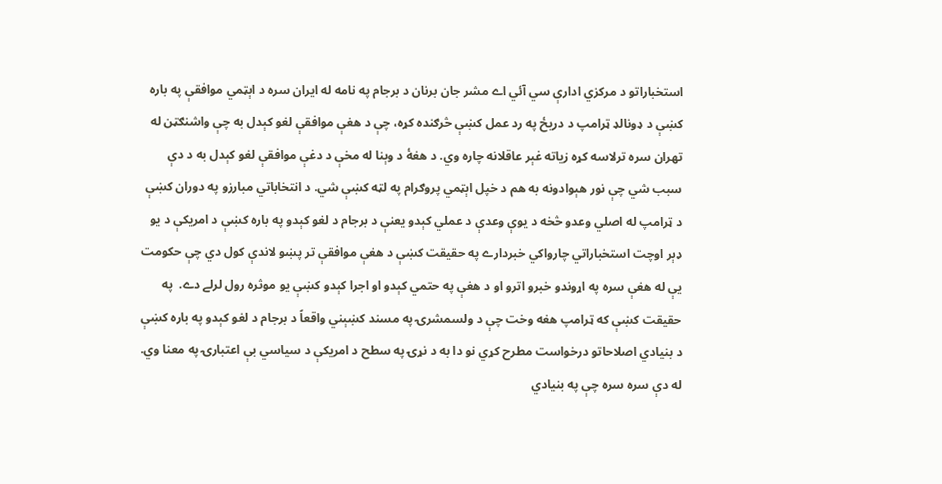استخباراتو د مرکزي ادارې سي آئي اے مشر جان برنان د برجام په نامه له ايران سره د اېټمي موافقې په باره کښې د ډونالډ ټرامپ د دريځ په رد عمل کښې څرګنده کړه، چې د هغې موافقې لغو کېدل به چې واشنګټن له تهران سره ترلاسه کړه زياته غېر عاقلانه چاره وي. د هغۀ د وېنا له مخې د دغې موافقې لغو کېدل به د دې سبب شي چې نور هېوادونه به هم د خپل اېټمي پروګرام په لټه کښې شي. د انتخاباتي مبارزو په دوران کښې د ټرامپ له اصلي وعدو څخه د يوې وعدې د عملي کېدو يعنې د برجام د لغو کېدو په باره کښې د امريکې د يو ډېر اوچت استخباراتي چارواکي خبردارے په حقيقت کښې د هغې موافقې تر پښو لاندې کول دي چې حکومت يې له هغې سره په اړوندو خبرو اترو او د هغې په حتمي کېدو او اجرا کېدو کښې يو موثره رول لرلے دے.  په حقيقت کښې که ټرامپ هغه وخت چې د ولسمشرۍ په مسند کښېني واقعاً د برجام د لغو کېدو په باره کښې د بنيادي اصلاحاتو درخواست مطرح کړي نو دا به د نړۍ په سطح د امريکې د سياسي بې اعتبارۍ په معنا وي. له دې سره سره چې په بنيادي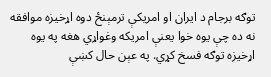توګه برجام د ايران او امريکې ترمېنځ دوه اړخيزه موافقه نه ده چې يوه خوا يعنې امريکه وغواړي هغه په يوه اړخيزه توګه فسخ کړي. په عېن حال کښې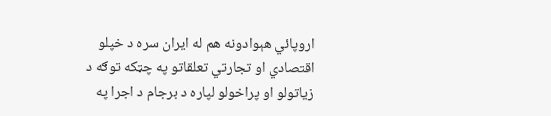اروپائي هېوادونه هم له ايران سره د خپلو اقتصادي او تجارتي تعلقاتو په چټکه توګه د زياتولو او پراخولو لپاره د برجام د اجرا په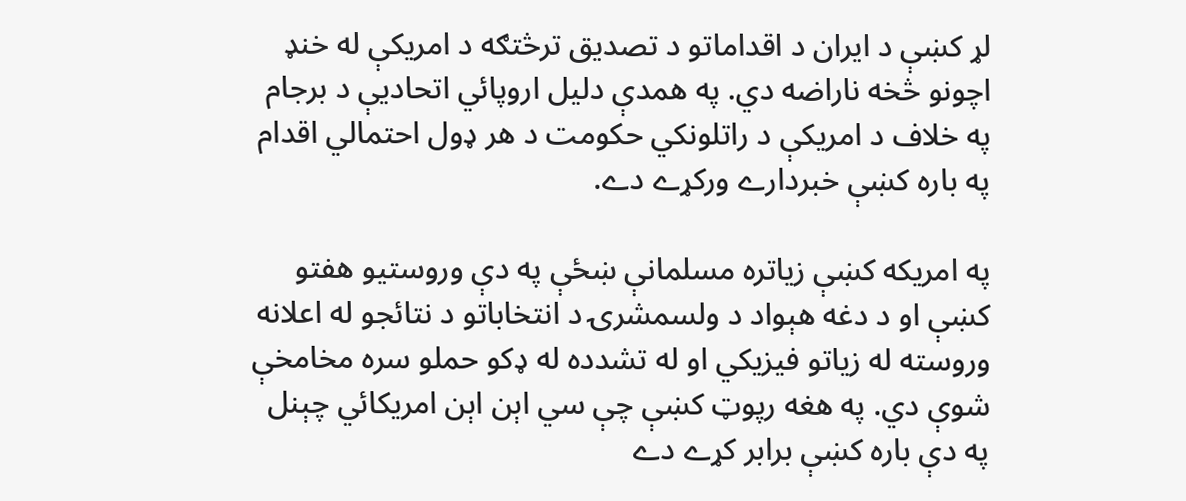لړ کښې د ايران د اقداماتو د تصديق ترڅتګه د امريکې له خنډ اچونو څخه ناراضه دي. په همدې دليل اروپائي اتحاديې د برجام په خلاف د امريکې د راتلونکي حکومت د هر ډول احتمالي اقدام په باره کښې خبردارے ورکړے دے.

په امريکه کښې زياتره مسلمانې ښځې په دې وروستيو هفتو کښې او د دغه هېواد د ولسمشرۍ د انتخاباتو د نتائجو له اعلانه وروسته له زياتو فيزيکي او له تشدده له ډکو حملو سره مخامخې شوې دي. په هغه رپوټ کښې چې سي اېن اېن امريکائي چېنل په دې باره کښې برابر کړے دے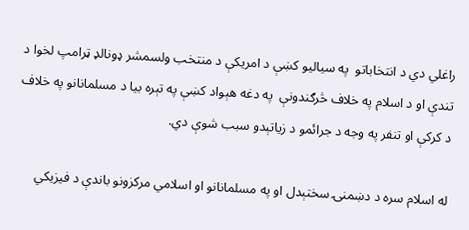راغلي دي د انتخاباتو  په سياليو کښې د امريکې د منتخب ولسمشر ډونالډ ټرامپ لخوا د تندې او د اسلام په خلاف څرګندونې  په دغه هېواد کښې په تېره بيا د مسلمانانو په خلاف د کرکې او تنفر په وجه د جرائمو د زياتېدو سبب شوې دي.

له اسلام سره د دښمنۍ سختېدل او په مسلمانانو او اسلامي مرکزونو باندې د فيزيکي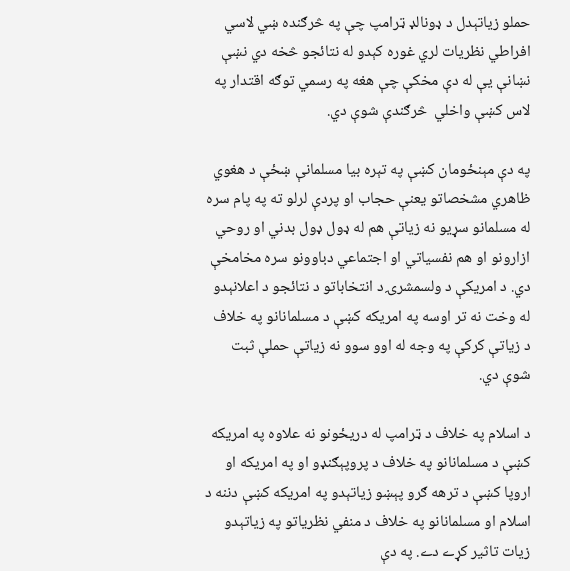حملو زياتېدل د ډونالډ ټرامپ چې په څرګنده ښي لاسي افراطي نظريات لري غوره کېدو له نتائجو څخه دي نښې نښانې يې له دې مخکې چې هغه په رسمي توګه اقتدار په لاس کښې واخلي  څرګندې شوې دي.

په دې مېنځومان کښې په تېره بيا مسلمانې ښځې د هغوي ظاهري مشخصاتو يعنې حجاب او پردې لرلو ته په پام سره له مسلمانو سړيو نه زياتې هم له ډول ډول بدني او روحي ازارونو او هم نفسياتي او اجتماعي دباوونو سره مخامخې دي. د امريکې د ولسمشرۍ د انتخاباتو د نتائجو د اعلانېدو له وخت نه تر اوسه په امريکه کښې د مسلمانانو په خلاف د زياتې کرکې په وجه له اوو سوو نه زياتې حملې ثبت شوې دي.

د اسلام په خلاف د ټرامپ له دريځونو نه علاوه په امريکه کښې د مسلمانانو په خلاف د پروپېګنډو او په امريکه او اروپا کښې د ترهه ګرو پېښو زياتېدو په امريکه کښې دننه د اسلام او مسلمانانو په خلاف د منفي نظرياتو په زياتېدو زيات تاثير کړے دے. په دې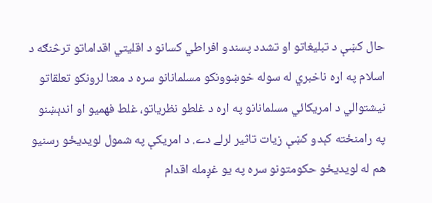حال کښې د تبليغاتو او تشدد پسندو افراطي کسانو د اقليتي اقداماتو ترڅنګه د اسلام په اړه ناخبري له سوله خوښوونکو مسلمانانو سره د معنا لرونکو تعلقاتو نيشتوالي د امريکائي مسلمانانو په اړه د غلطو نظرياتو، غلط فهميو او اندېښنو په رامنځته کېدو کښې زيات تاثير لرلے دے. د امريکې په شمول لويديځو رسنيو هم له لويديځو حکومتونو سره په يو غږمله اقدام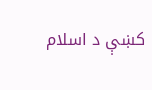کښې د اسلام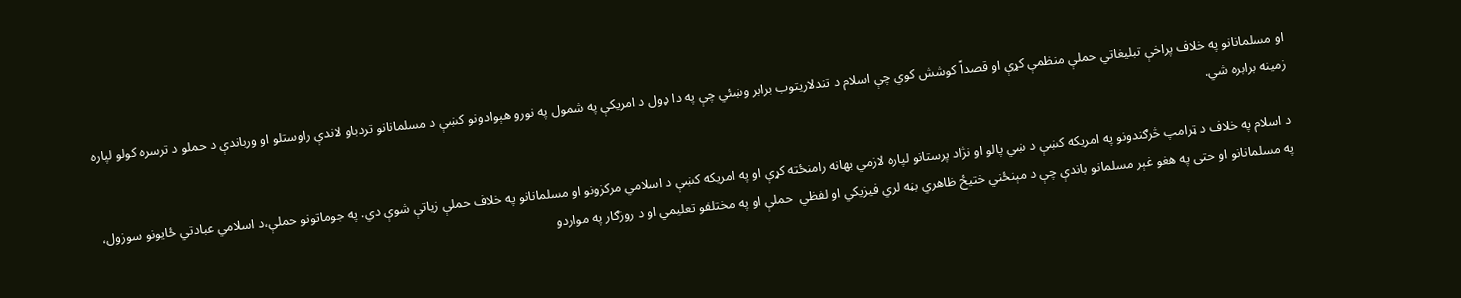او مسلمانانو په خلاف پراخې تبليغاتي حملې منظمې کړې او قصداً کوشش کوي چې اسلام د تندلاريتوب برابر وښئي چې په دا ډول د امريکې په شمول په نورو هېوادونو کښې د مسلمانانو تردباو لاندې راوستلو او ورباندې د حملو د ترسره کولو لپاره زمينه برابره شي.

د اسلام په خلاف د ټرامپ څرګندونو په امريکه کښې د ښي پالو او نژاد پرستانو لپاره لازمي بهانه رامنځته کړې او په امريکه کښې د اسلامي مرکزونو او مسلمانانو په خلاف حملې زياتې شوې دي. په جوماتونو حملې،د اسلامي عبادتي ځايونو سوزول، په مسلمانانو او حتی په هغو غېر مسلمانو باندې چې د مېنځني ختيځ ظاهري بڼه لري فيزيکي او لفظي  حملې او په مختلفو تعليمي او د روزګار په مواردو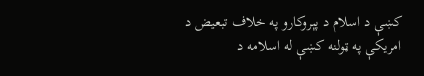کښې د اسلام د پېروکارو په خلاف تبعيض د امريکې په ټولنه کښې له اسلامه د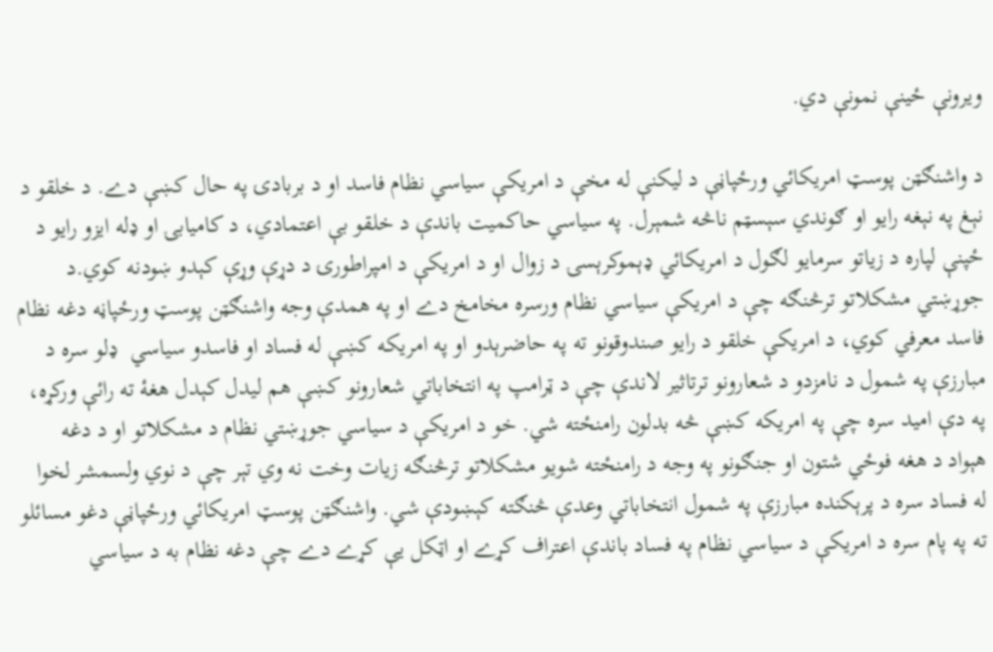ويرونې ځينې نمونې دي.

د واشنګټن پوسټ امريکائي ورځپاڼې د ليکنې له مخې د امريکې سياسي نظام فاسد او د بربادۍ په حال کښې دے. د خلقو د نېغ په نېغه رايو او ګوندي سېسټم ناڅه شمېرل. په سياسي حاکميت باندې د خلقو بې اعتمادي، د کاميابۍ او ډله ايزو رايو د ځپنې لپاره د زياتو سرمايو لګول د امريکائي ډېموکرېسۍ د زوال او د امريکې د امپراطورۍ د دړې وړې کېدو ښودنه کوي.د جوړښتي مشکلاتو ترڅنګه چې د امريکې سياسي نظام ورسره مخامخ دے او په همدې وجه واشنګټن پوسټ ورځپاڼه دغه نظام فاسد معرفي کوي، د امريکې خلقو د رايو صندوقونو ته په حاضرېدو او په امريکه کښې له فساد او فاسدو سياسي  ډلو سره د مبارزې په شمول د نامزدو د شعارونو ترتاثير لاندې چې د ټرامپ په انتخاباتي شعارونو کښې هم ليدل کېدل هغۀ ته رائې ورکړه، په دې اميد سره چې په امريکه کښې څه بدلون رامنځته شي. خو د امريکې د سياسي جوړښتي نظام د مشکلاتو او د دغه هېواد د هغه فوځي شتون او جنګونو په وجه د رامنځته شويو مشکلاتو ترڅنګه زيات وخت نه وي تېر چې د نوي ولسمشر لخوا له فساد سره د پرېکنده مبارزې په شمول انتخاباتي وعدې څنګته کېښودې شي. واشنګټن پوسټ امريکائي ورځپاڼې دغو مسائلو ته په پام سره د امريکې د سياسي نظام په فساد باندې اعتراف کړے او اټکل يې کړے دے چې دغه نظام به د سياسي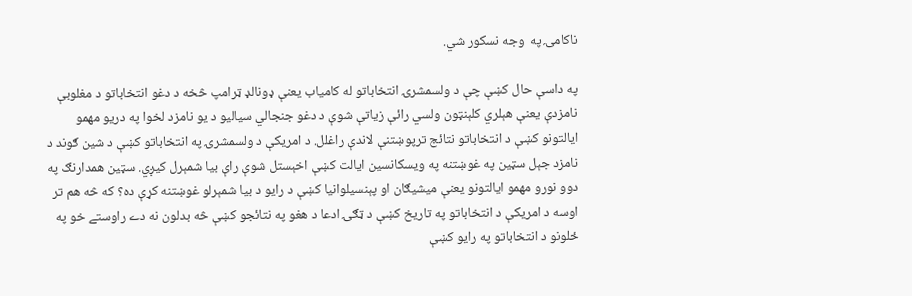ناکامۍ په  وجه نسکور شي.

په داسې حال کښې چې د ولسمشرۍ انتخاباتو له کامياب يعنې ډونالډ ټرامپ څخه د دغو انتخاباتو د مغلوبې نامزدې يعنې هېلري کلېنټون ولسي رائې زياتې شوې د دغو جنجالي سياليو د يو نامزد لخوا په دريو مهمو ايالتونو کښې د انتخاباتو نتائج ترپوښتنې لاندې راغلل. د امريکې د ولسمشرۍ په انتخاباتو کښې د شين ګوند د نامزد جېل سټين په غوښتنه په ويسکانسين ايالت کښې اخېستل شوې راې بيا شمېرل کيږي. سټين همدارنګ په دوو نورو مهمو ايالتونو يعنې ميشيګان او پېنسيلوانيا کښې د رايو د بيا شمېرلو غوښتنه کړې ده؟ که څه هم تر اوسه د امريکې د انتخاباتو په تاريخ کښې د ټګۍ ادعا د هغو په نتائجو کښې څه بدلون نه دے راوستے خو په ځلونو د انتخاباتو په رايو کښې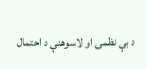د بې نظمۍ او لاسوهنې د احتمال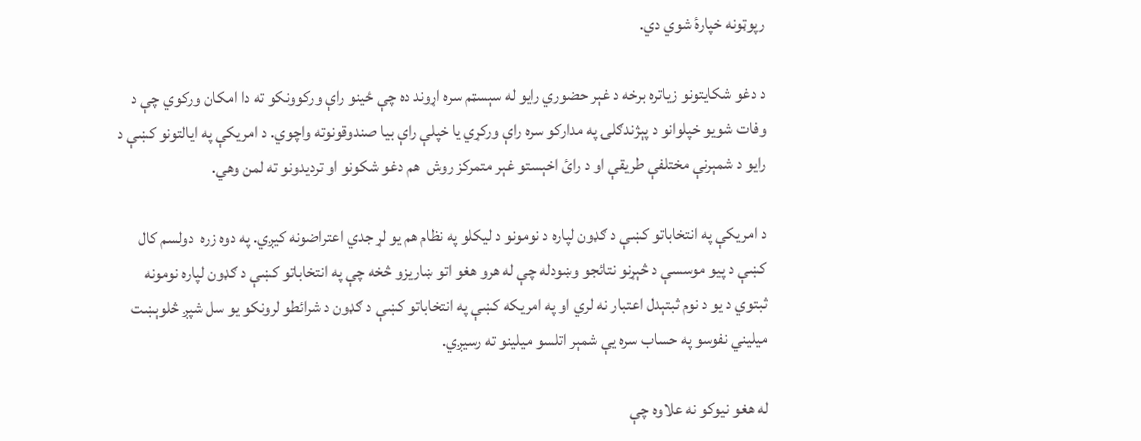رپوټونه خپارۀ شوي دي.

د دغو شکايتونو زياتره برخه د غېر حضوري رايو له سېسټم سره اړوند ده چې ځينو راې ورکوونکو ته دا امکان ورکوي چې د وفات شويو خپلوانو د پېژندګلۍ په مدارکو سره راې ورکړي يا خپلې راې بيا صندوقونوته واچوي. د امريکې په ايالتونو کښې د رايو د شمېرنې مختلفې طريقې او د رائ اخېستو غېر متمرکز روش  هم دغو شکونو او ترديدونو ته لمن وهي.

د امريکې په انتخاباتو کښې د ګډون لپاره د نومونو د ليکلو په نظام هم يو لړ جدي اعتراضونه کيږي. په دوه زره  دولسم کال کښې د پيو موسسې د څېړنو نتائجو وښودله چې له هرو هغو اتو ښاريزو څخه چې په انتخاباتو کښې د ګډون لپاره نومونه ثبتوي د يو د نوم ثبتېدل اعتبار نه لري او په امريکه کښې په انتخاباتو کښې د ګډون د شرائطو لرونکو يو سل شپږ څلوېښت ميليني نفوسو په حساب سره يې شمېر اتلسو ميلينو ته رسيږي.

له هغو نيوکو نه علاوه چې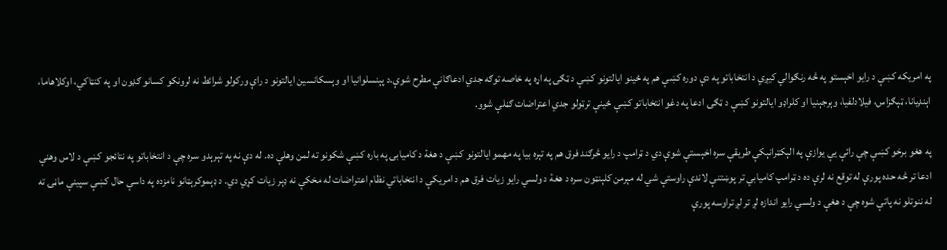په امريکه کښې د رايو اخېستو په څه رنګوالي کيږي د انتخاباتو په دې دوره کښې هم په ځينو ايالتونو کښې د ټګۍ په اړه په خاصه توګه جدي ادعاګانې مطرح شوې.د پېنسلوانيا او وېسکانسين ايالتونو د راې ورکولو شرائط نه لرونکو کسانو ګډون او په کنټاکي، اوکلاهاما، اېنډيانا، ټېګزاس، فيلادلفيا، وېرجېنيا او کلراډو ايالتونو کښې د ټګۍ ادعا په دغو انتخاباتو کښې ځينې ترټولو جدي اعتراضات ګڼلې شوو.

په هغو برخو کښې چې رائې يې يوازې په الېکټرانېکې طريقې سره اخېستې شوې دي د ټرامپ د رايو څرګند فرق هم په تېره بيا په مهمو ايالتونو کښې د هغۀ د کاميابۍ په باره کښې شکونو ته لمن وهلې ده. له دې نه په تېرېدو سره چې د انتخاباتو په نتائجو کښې د لاس وهنې ادعا تر څه حده پورې له توقع نه لرې ده د ټرامپ کاميابي تر پوښتنې لاندې راوستې شي له مېرمن کلېنټون سره د هغۀ د ولسي رايو زيات فرق هم د امريکې د انتخاباتي نظام اعتراضات له مخکې نه ډېر زيات کړي دي. د ډېموکرېټانو نامزده په داسې حال کښې سپينې ماڼۍ ته له ننوتلو نه پاتې شوه چې د هغې د ولسي رايو اندازه لږ تر لږ تراوسه پورې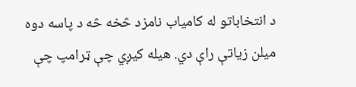د انتخاباتو له کامياب نامزد څخه څه د پاسه دوه ميلن زياتې راې دي. هيله کيږي چې ټرامپ چې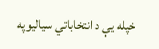خپله يې د انتخاباتي سياليوپه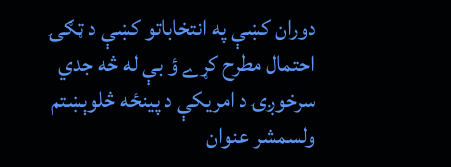دوران کښې په انتخاباتو کښې د ټګۍ احتمال مطرح کړے ؤ بې له څه جدي سرخوږۍ د امريکې د پينځه څلوېښتم ولسمشر عنوان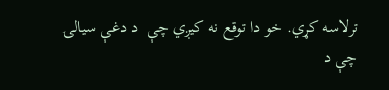ترلاسه کړي. خو دا توقع نه کيږي چې  د دغې سيالۍ چې د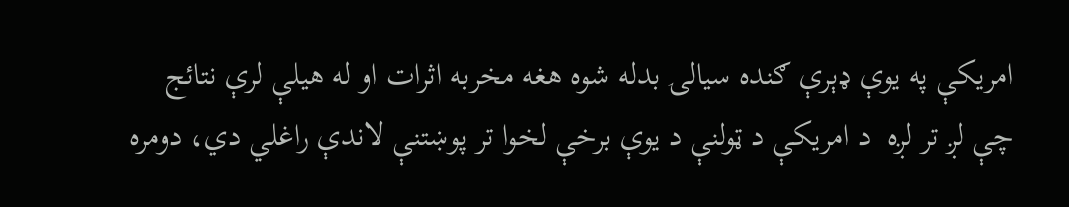امريکې په يوې ډېرې ګنده سيالۍ بدله شوه هغه مخربه اثرات او له هيلې لرې نتائج چې لږ تر لږه  د امريکې د ټولنې د يوې برخې لخوا تر پوښتنې لاندې راغلي دي، دومره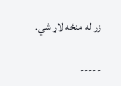زر له منځه لاړ شي.

-----